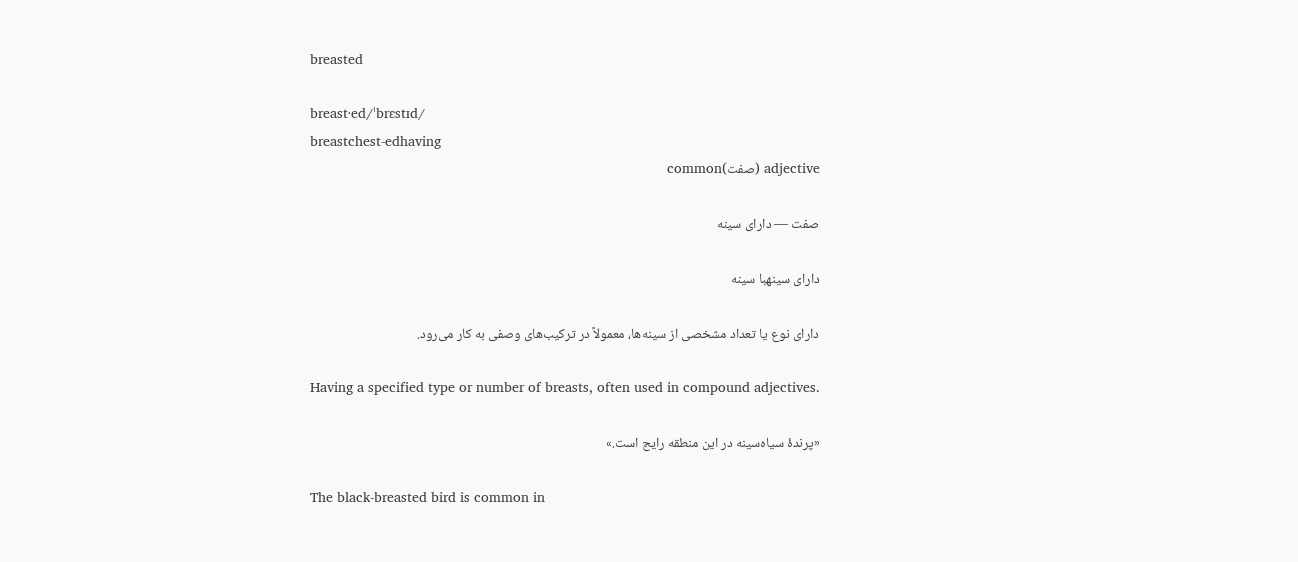breasted

breast·ed/ˈbrɛstɪd/
breastchest-edhaving
adjective (صفت)common

صفت — دارای سینه

دارای سینهبا سینه

دارای نوع یا تعداد مشخصی از سینه‌ها، معمولاً در ترکیب‌های وصفی به کار می‌رود.

Having a specified type or number of breasts, often used in compound adjectives.

«پرندهٔ سیاه‌سینه در این منطقه رایج است.»

The black-breasted bird is common in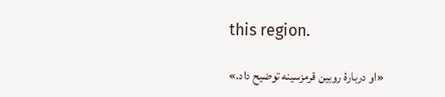this region.

«او دربارهٔ روبین قرمزسینه توضیح داد.»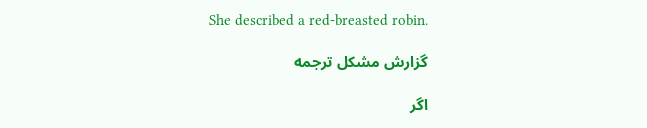She described a red-breasted robin.

گزارش مشکل ترجمه

اگر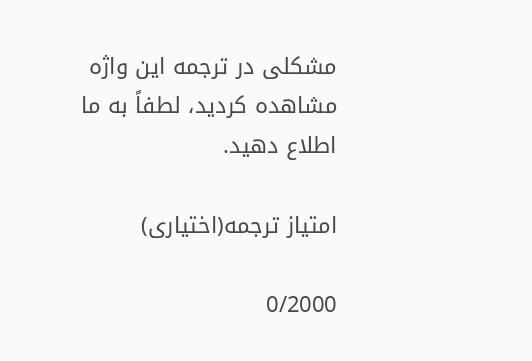مشکلی در ترجمه این واژه مشاهده کردید، لطفاً به ما اطلاع دهید.

امتیاز ترجمه(اختیاری)

0/2000